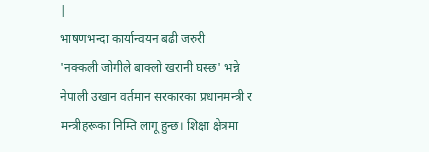|
भाषणभन्दा कार्यान्वयन बढी जरुरी
'नक्कली जोगीले बाक्लो खरानी घस्छ' भन्ने नेपाली उखान वर्तमान सरकारका प्रधानमन्त्री र मन्त्रीहरूका निम्ति लागू हुन्छ। शिक्षा क्षेत्रमा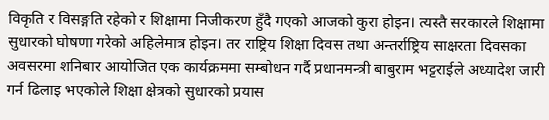विकृति र विसङ्गति रहेको र शिक्षामा निजीकरण हुँदै गएको आजको कुरा होइन। त्यस्तै सरकारले शिक्षामा सुधारको घोषणा गरेको अहिलेमात्र होइन। तर राष्ट्रिय शिक्षा दिवस तथा अन्तर्राष्ट्रिय साक्षरता दिवसका अवसरमा शनिबार आयोजित एक कार्यक्रममा सम्बोधन गर्दै प्रधानमन्त्री बाबुराम भट्टराईले अध्यादेश जारी गर्न ढिलाइ भएकोले शिक्षा क्षेत्रको सुधारको प्रयास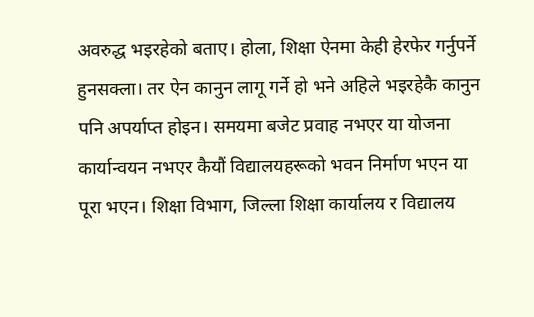अवरुद्ध भइरहेको बताए। होला, शिक्षा ऐनमा केही हेरफेर गर्नुपर्ने हुनसक्ला। तर ऐन कानुन लागू गर्ने हो भने अहिले भइरहेकै कानुन पनि अपर्याप्त होइन। समयमा बजेट प्रवाह नभएर या योजना कार्यान्वयन नभएर कैयौं विद्यालयहरूको भवन निर्माण भएन या पूरा भएन। शिक्षा विभाग, जिल्ला शिक्षा कार्यालय र विद्यालय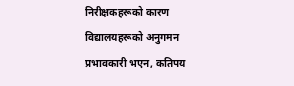निरीक्षकहरूको कारण विद्यालयहरूको अनुगमन प्रभावकारी भएन, कतिपय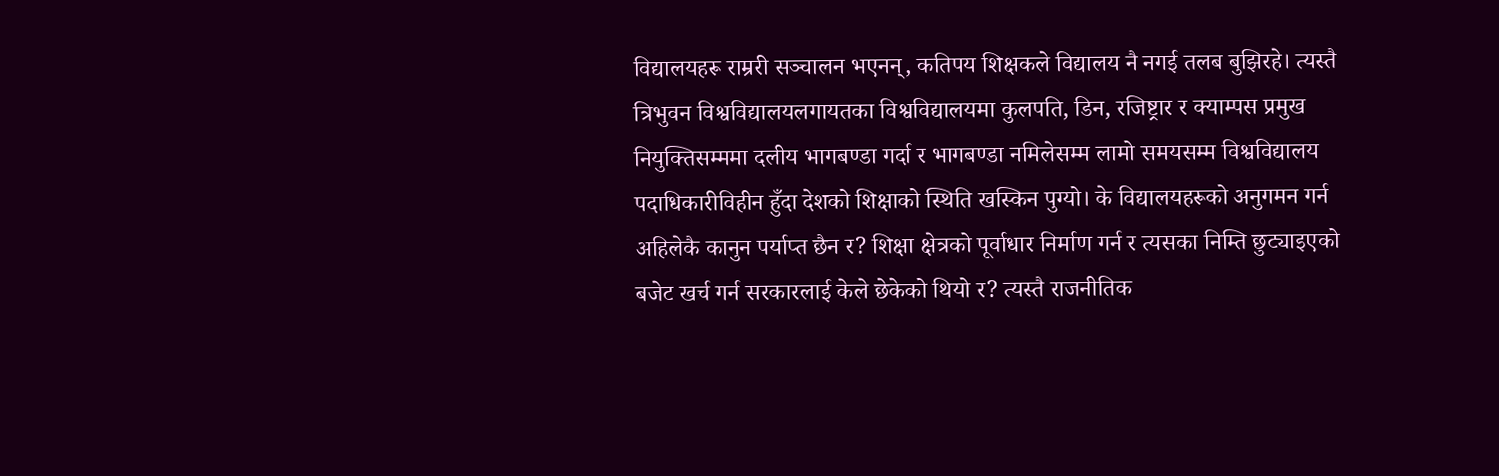विद्यालयहरू राम्ररी सञ्चालन भएनन्, कतिपय शिक्षकले विद्यालय नै नगई तलब बुझिरहे। त्यस्तै त्रिभुवन विश्वविद्यालयलगायतका विश्वविद्यालयमा कुलपति, डिन, रजिष्ट्रार र क्याम्पस प्रमुख नियुक्तिसम्ममा दलीय भागबण्डा गर्दा र भागबण्डा नमिलेसम्म लामो समयसम्म विश्वविद्यालय पदाधिकारीविहीन हुँदा देशको शिक्षाको स्थिति खस्किन पुग्यो। के विद्यालयहरूको अनुगमन गर्न अहिलेकै कानुन पर्याप्त छैन र? शिक्षा क्षेत्रको पूर्वाधार निर्माण गर्न र त्यसका निम्ति छुट्याइएको बजेट खर्च गर्न सरकारलाई केले छेकेको थियो र? त्यस्तै राजनीतिक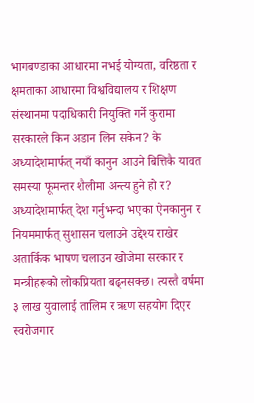भागबण्डाका आधारमा नभई योग्यता, वरिष्ठता र क्षमताका आधारमा विश्वविद्यालय र शिक्षण संस्थानमा पदाधिकारी नियुक्ति गर्ने कुरामा सरकारले किन अडान लिन सकेन? के अध्यादेशमार्फत् नयाँ कानुन आउने बित्तिकै यावत समस्या फूमन्तर शैलीमा अन्त्य हुने हो र? अध्यादेशमार्फत् देश गर्नुभन्दा भएका ऐनकानुन र नियममार्फत् सुशासन चलाउने उद्देश्य राखेर अतार्किक भाषण चलाउन खोजेमा सरकार र मन्त्रीहरूको लोकप्रियता बढ्नसक्छ। त्यस्तै वर्षमा ३ लाख युवालाई तालिम र ऋण सहयोग दिएर स्वरोजगार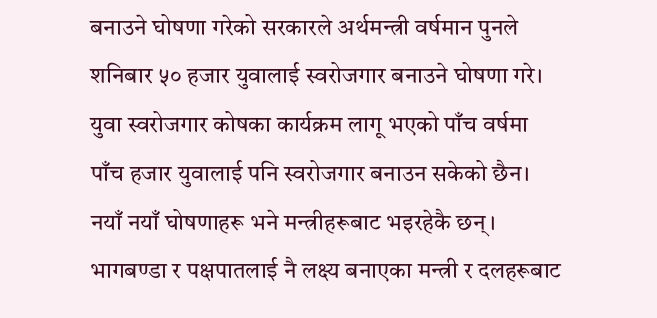बनाउने घोषणा गरेको सरकारले अर्थमन्त्री वर्षमान पुनले शनिबार ५० हजार युवालाई स्वरोजगार बनाउने घोषणा गरे। युवा स्वरोजगार कोषका कार्यक्रम लागू भएको पाँच वर्षमा पाँच हजार युवालाई पनि स्वरोजगार बनाउन सकेको छैन। नयाँ नयाँ घोषणाहरू भने मन्त्रीहरूबाट भइरहेकै छन्। भागबण्डा र पक्षपातलाई नै लक्ष्य बनाएका मन्त्री र दलहरूबाट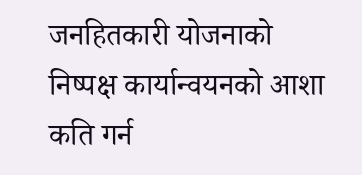जनहितकारी योजनाको निष्पक्ष कार्यान्वयनको आशा कति गर्न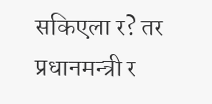सकिएला र? तर प्रधानमन्त्री र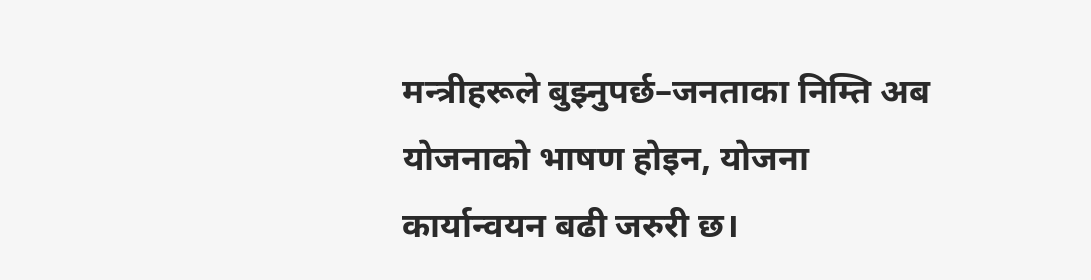मन्त्रीहरूले बुझ्नुपर्छ–जनताका निम्ति अब योजनाको भाषण होइन, योजना कार्यान्वयन बढी जरुरी छ।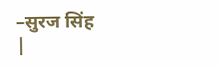–सुरज सिंह
|